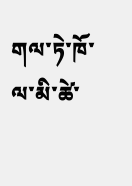གལ་ཏེ་ཁོ་ལ་མི་ཚེ་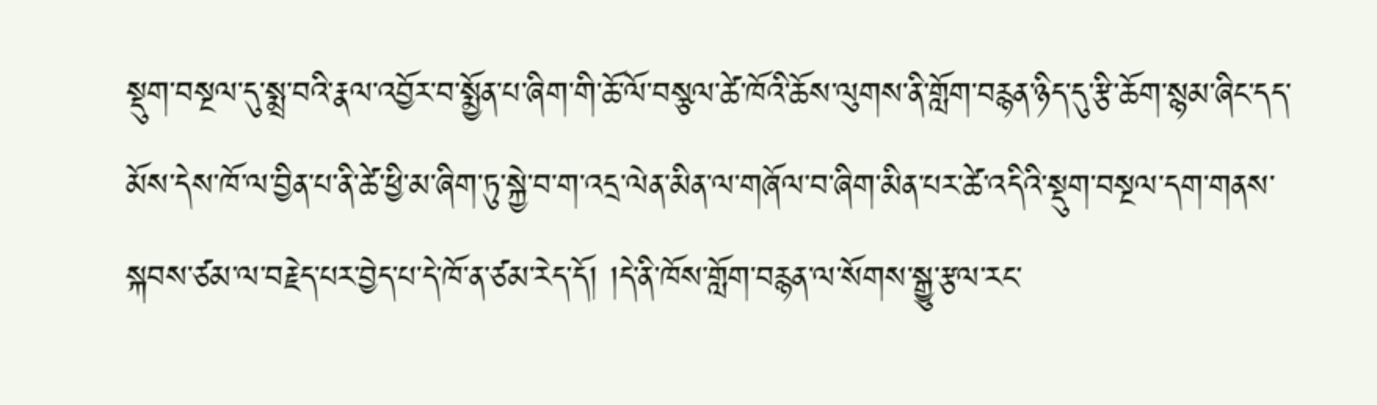སྡུག་བསྔལ་དུ་སྨྲ་བའི་རྣལ་འབྱོར་བ་སྨྱོན་པ་ཞིག་གི་ཆོ་ལོ་བསྩལ་ཚེ་ཁོའི་ཆོས་ལུགས་ནི་གློག་བརྙན་ཉིད་དུ་རྩི་ཆོག་སྙམ་ཞིང་དད་མོས་དེས་ཁོ་ལ་བྱིན་པ་ནི་ཚེ་ཕྱི་མ་ཞིག་ཏུ་སྐྱེ་བ་ག་འདྲ་ལེན་མིན་ལ་གཞོལ་བ་ཞིག་མིན་པར་ཚེ་འདིའི་སྡུག་བསྔལ་དག་གནས་སྐབས་ཙམ་ལ་བརྗེད་པར་བྱེད་པ་དེ་ཁོ་ན་ཙམ་རེད་དོ། །དེ་ནི་ཁོས་གློག་བརྙན་ལ་སོགས་སྒྱུ་རྩལ་རང་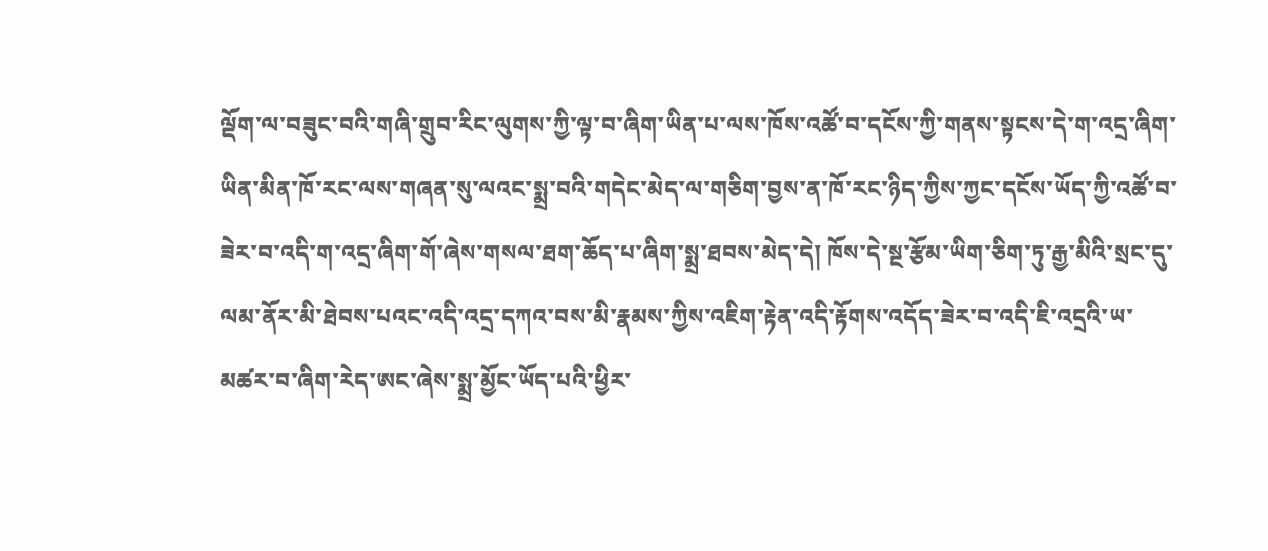ལྡོག་ལ་བཟུང་བའི་གཞི་གྲུབ་རིང་ལུགས་ཀྱི་ལྟ་བ་ཞིག་ཡིན་པ་ལས་ཁོས་འཚོ་བ་དངོས་ཀྱི་གནས་སྟངས་དེ་ག་འདྲ་ཞིག་ཡིན་མིན་ཁོ་རང་ལས་གཞན་སུ་ལའང་སྨྲ་བའི་གདེང་མེད་ལ་གཅིག་བྱས་ན་ཁོ་རང་ཉིད་ཀྱིས་ཀྱང་དངོས་ཡོད་ཀྱི་འཚོ་བ་ཟེར་བ་འདི་ག་འདྲ་ཞིག་གོ་ཞེས་གསལ་ཐག་ཆོད་པ་ཞིག་སྨྲ་ཐབས་མེད་དེ། ཁོས་དེ་སྔ་རྩོམ་ཡིག་ཅིག་ཏུ་རྒྱ་མིའི་སྲང་དུ་ལམ་ནོར་མི་ཐེབས་པའང་འདི་འདྲ་དཀའ་བས་མི་རྣམས་ཀྱིས་འཇིག་རྟེན་འདི་རྟོགས་འདོད་ཟེར་བ་འདི་ཇི་འདྲའི་ཡ་མཚར་བ་ཞིག་རེད་ཨང་ཞེས་སྨྲ་མྱོང་ཡོད་པའི་ཕྱིར་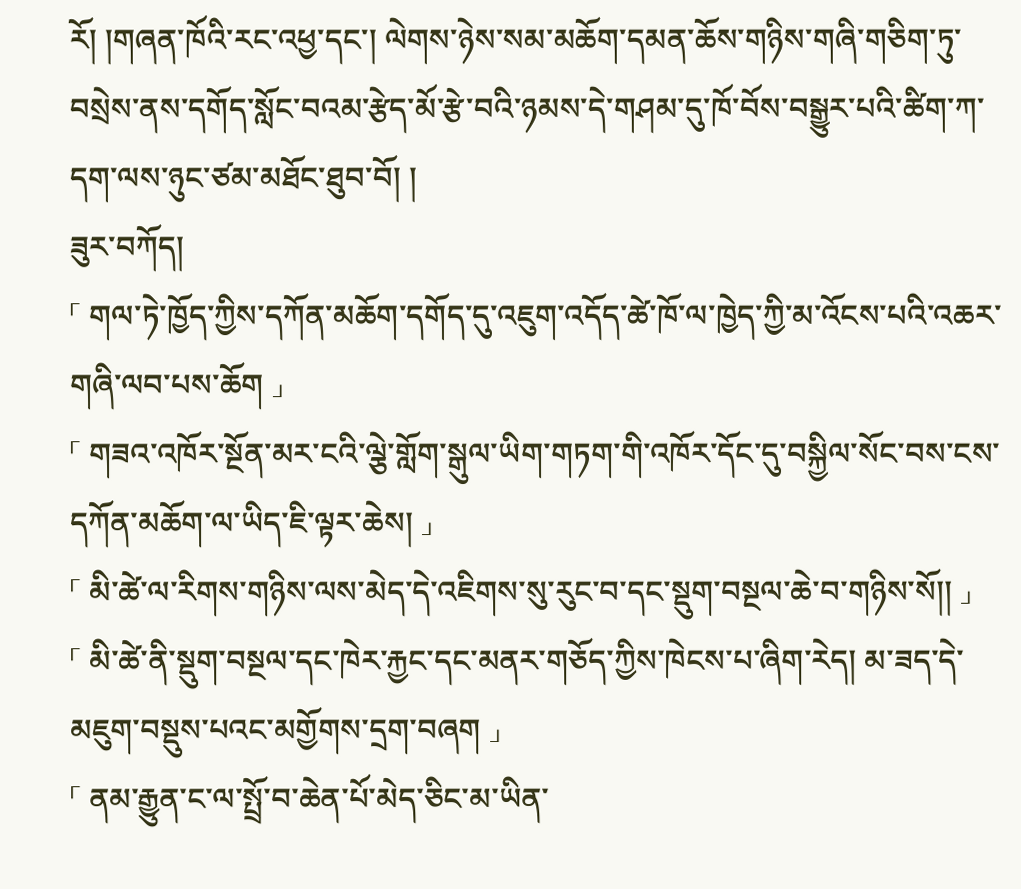རོ། །གཞན་ཁོའི་རང་འཕྱ་དང་། ལེགས་ཉེས་སམ་མཆོག་དམན་ཆོས་གཉིས་གཞི་གཅིག་ཏུ་བསྲེས་ནས་དགོད་སློང་བའམ་རྩེད་མོ་རྩེ་བའི་ཉམས་དེ་གཤམ་དུ་ཁོ་བོས་བསྒྱུར་པའི་ཚིག་ཀ་དག་ལས་ཉུང་ཙམ་མཐོང་ཐུབ་བོ། །
ཟུར་བཀོད།
「 གལ་ཏེ་ཁྱོད་ཀྱིས་དཀོན་མཆོག་དགོད་དུ་འཇུག་འདོད་ཚེ་ཁོ་ལ་ཁྱེད་ཀྱི་མ་འོངས་པའི་འཆར་གཞི་ལབ་པས་ཆོག 」
「 གཟའ་འཁོར་སྔོན་མར་ངའི་ལྕེ་གློག་སྒུལ་ཡིག་གཏག་གི་འཁོར་དོང་དུ་བསྐྱིལ་སོང་བས་ངས་དཀོན་མཆོག་ལ་ཡིད་ཇི་ལྟར་ཆེས། 」
「 མི་ཚེ་ལ་རིགས་གཉིས་ལས་མེད་དེ་འཇིགས་སུ་རུང་བ་དང་སྡུག་བསྔལ་ཆེ་བ་གཉིས་སོ།། 」
「 མི་ཚེ་ནི་སྡུག་བསྔལ་དང་ཁེར་རྐྱང་དང་མནར་གཅོད་ཀྱིས་ཁེངས་པ་ཞིག་རེད། མ་ཟད་དེ་མཇུག་བསྡུས་པའང་མགྱོགས་དྲག་བཞག 」
「 ནམ་རྒྱུན་ང་ལ་སྤྲོ་བ་ཆེན་པོ་མེད་ཅིང་མ་ཡིན་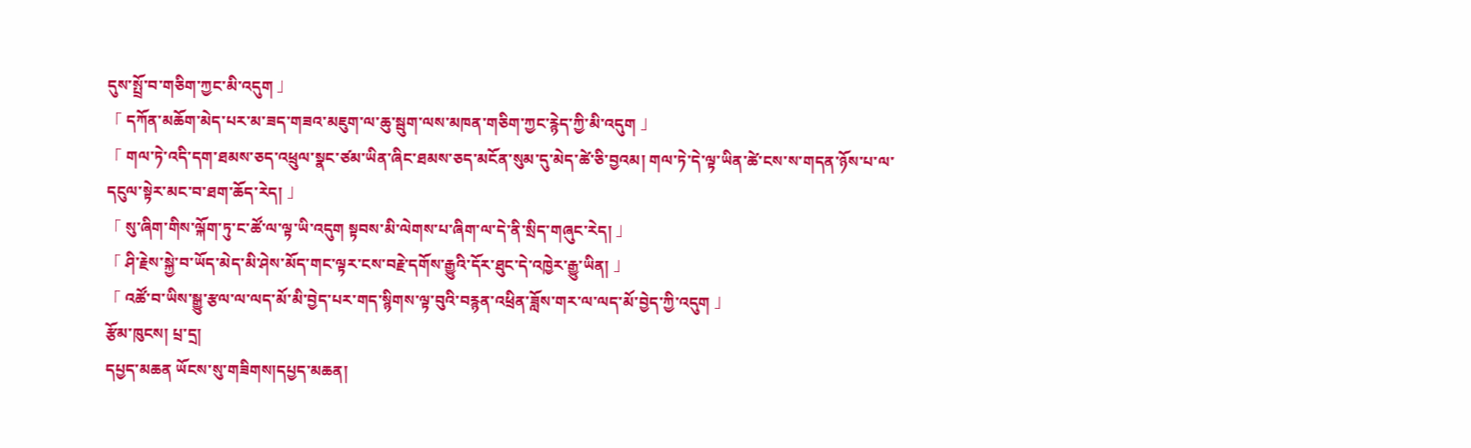དུས་སྤྲོ་བ་གཅིག་ཀྱང་མི་འདུག 」
「 དཀོན་མཆོག་མེད་པར་མ་ཟད་གཟའ་མཇུག་ལ་ཆུ་སྦུག་ལས་མཁན་གཅིག་ཀྱང་རྙེད་ཀྱི་མི་འདུག 」
「 གལ་ཏེ་འདི་དག་ཐམས་ཅད་འཕྲུལ་སྣང་ཙམ་ཡིན་ཞིང་ཐམས་ཅད་མངོན་སུམ་དུ་མེད་ཚེ་ཅི་བྱའམ། གལ་ཏེ་དེ་ལྟ་ཡིན་ཚེ་ངས་ས་གདན་ཉོས་པ་ལ་དངུལ་སྟེར་མང་བ་ཐག་ཆོད་རེད། 」
「 སུ་ཞིག་གིས་ལྐོག་ཏུ་ང་ཚོ་ལ་ལྟ་ཡི་འདུག སྟབས་མི་ལེགས་པ་ཞིག་ལ་དེ་ནི་སྲིད་གཞུང་རེད། 」
「 ཤི་རྗེས་སྐྱེ་བ་ཡོད་མེད་མི་ཤེས་མོད་གང་ལྟར་ངས་བརྗེ་དགོས་རྒྱུའི་དོར་ཐུང་དེ་འཁྱེར་རྒྱུ་ཡིན། 」
「 འཚོ་བ་ཡིས་སྒྱུ་རྩལ་ལ་ལད་མོ་མི་བྱེད་པར་གད་སྙིགས་ལྟ་བུའི་བརྙན་འཕྲིན་ཟློས་གར་ལ་ལད་མོ་བྱེད་ཀྱི་འདུག 」
རྩོམ་ཁུངས། པྲ་དྲ།
དཔྱད་མཆན ཡོངས་སུ་གཟིགས།དཔྱད་མཆན།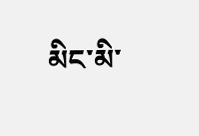མིང་མི་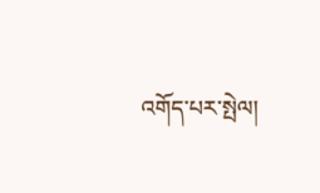འགོད་པར་སྤེལ།